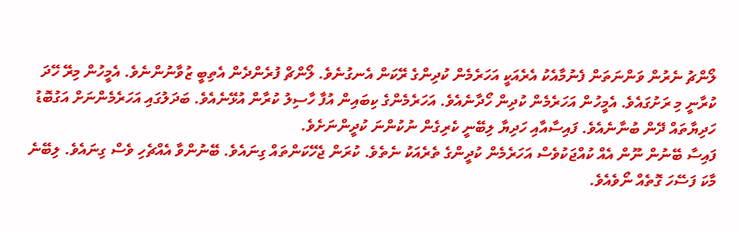ލޯންޗު ނެރުން ވަންނަތަން ފެނުމާއެކު އެރެއަކީ އަހަރެމެން ކުދިންގެ ރޭކަން އެނގުނެވެ. ލޯންޗް ފުރެންދެން އެތިބީ ޒުވާނުންނެވެ. އެމީހުން މިރޭ ހޭދަ ކުރާނީ މި ރަށުގައެވެ. އެމީހުން އަހަރެމެން ކުދިން ހޯދާނެއެވެ. އަހަރެމެންގެ ކިބައިން އުފާ ހާސިލު ކުރާން އުޅޭނެއެވެ. ބަދަލުގައި އަހަރެމެންނަށް އަގުބޮޑު ހަދިޔާތައް ދޭން ބުނާނެއެވެ. ފައިސާއާއި ހަދިޔާ ލިބޭނީ ކެރިގެން ނުކުންނަ ކުދީންނަށެވެ.
ފައިސާ ބޭނުން ނޫން އެއް ކުއްޖަކުވެސް އަހަރެމެން ކުދީންގެ ތެރެއަކު ނެތެވެ. ކުރަން ޖެހޭކަންތައް ގިނައެވެ. ބޭނުންވާ އެއްޗެހި ވެސް ގިނައެވެ. ލިބޭނެ މާކަ ފަސޭހަ ގޮތެއް ނޯވެއެވެ.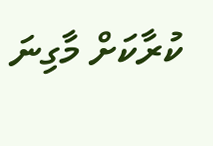ކުރާކަށް މާގިނަ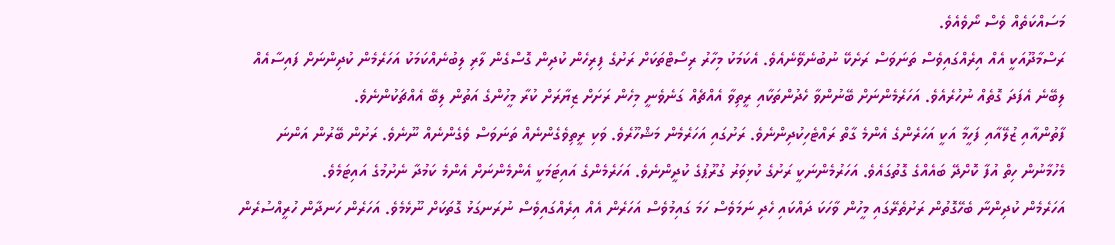މަސައްކަތެއް ވެސް ނޯވެއެވެ.
ރަސްމާދޫއަކީ އެއް އިރެއްގައިވެސް ތަނަވަސް ރަށެކޭ ނުބުނެވޭނެއެވެ. އެކަމަކު މިހާރު ރިސޯޓްތަކަށް ރަށުގެ ފިރިހެން ކުދިން ގޮސްގެން ލާރި ލިބުނެއްކަމަކު އަހަރެމެން ކުދިންނަށް ފައިސާއެއް ލިބޭނެ އެފަދަ ގޮތެއް ނުހުރެއެވެ. އަހަރެމެންނަށް ބޭނުންވާ ހެދުންތަކާއި ރީތިވާ އެއްޗެއް ގަނެވެނީ މިހެން ރަށަށް ޒިޔާރަށް ކުރާ މީހުންގެ އަތުން ލިބޭ އެއްޗަކުންނެވެ.
ފާތުންއާއި ޒުލޭއާއި ފަހީމާ އަކީ އަހަރެންގެ އެންމެ ގާތް ރައްޓެހިކުދިންނެވެ. ރަށުގައި އަހަރެމެން މަޝްހޫރެވެ. ވަކި ރީތިވެގެންނެއް ތަނަވަސް ވެގެންނެއް ނޫނެވެ. ރަށުން ބޭރުން އަންނަ މެހުމާނުން ހިތް އުފާ ކޮށްދޭ ބައެއްގެ ގޮތުގައެވެ. އަހަރުމެންނަކީ ރަށުގެ ކުޅިވަރު ގުރޫޕުގެ ކުދީންނެވެ. އަހަރެމެންގެ އައިޓަމަކީ އެންމެންނަށް އެންމެ ކަމުދާ ނެށުމުގެ އައިޓަމެވެ.
އަހަރެމެން ކުދިންނާ ބެހޭގޮތުން ރަށުތެރޭގައި މީހުން ވާހަކަ ދައްކައި ހެދި ނަމަވެސް ހަމަ ގައިމުވެސް އަހަރެން އެއް އިރެއްގައިވެސް ނުރަނގަޅު ގޮތަކަށް ނޫޅެމެވެ. އަހަރެން ހަނދާން ހުރީއްސުރެން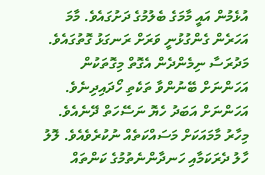އުޅެމުން އައީ މާމަގެ ބެލުމުގެ ދަށުގައެވެ. މާމަ އަހަރެން ގެންގުޅުނީ ވަރަށް ރަނގަޅު ގޮތުގައެވެ. މަދުރަސާ ނިމެންދެން އެގޮތް މިގޮތަކުން އަހަންނަށް ބޭނުންވާ ތަކެތި ހޯދައިދިނެވެ. އަހަންނަށް އަބަދު ހެޔޮ ނަސޭހަތް ދޭނެއެވެ.
މިހާރު މާމައަކަށް މަސައްކަތެއް ނުކުރެވެއެވެ. ލޮލު ހާލު ދެރަކަމާއި ހަނދާންނެތުމުގެ ކަންތައް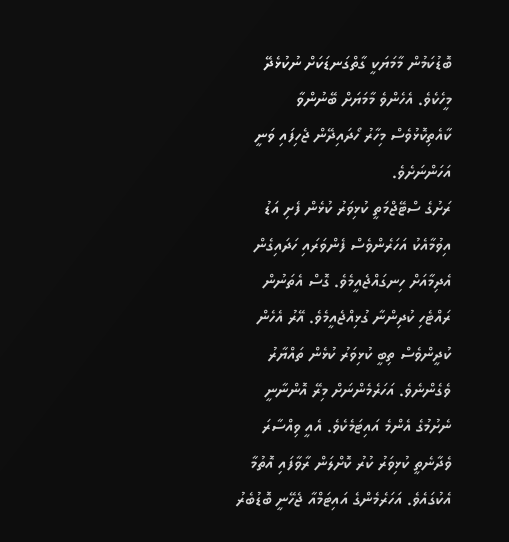ބޮޑުކަމުން މާމަޔަކީ ގާތްގަނޑަކަށް ނުކުޅެދޭ މީހެކެވެ. އެހެންވެ މާމަޔަށް ބޭނުންވާ ކާއެތިކޮޅުވެސް މިހާރު ހޯދައިދޭން ޖެހިފައި ވަނީ އަހަންނަށެވެ.
ރަށުގެ ސްޓޭޖްމަތީ ކުޅިވަރު ކުޅެން ފެށި އަޑު އިވުމާއެކު އަހަރެންވެސް ފެންވަރައި ހަދައިގެން އެދިމާއަށް ހިނގައްޖެއީމެވެ. ގޮސް އެތަނުން ރައްޓެހި ކުދިންނާ ގުޅިއްޖެއީމެވެ. އޭރު އެހެން ކުދީންވެސް ތިބީ ކުޅިވަރު ކުޅެން ތައްޔާރު ވެގެންނެވެ. އަހަރެމެންނަށް މިރޭ އޮންނާނީ ނެށުމުގެ އެންމެ އައިޓަމެކެވެ. އެއީ ވިއްސާރަ ވެދާނެތީ ކުޅިވަރު ކުރު ކޮށްލަން ރާވާފައި އޮތުމާ އެކުގައެވެ. އަހަރެމެންގެ އައިޓަމްއާ ޖެހޭނީ ބޮޑުބެރު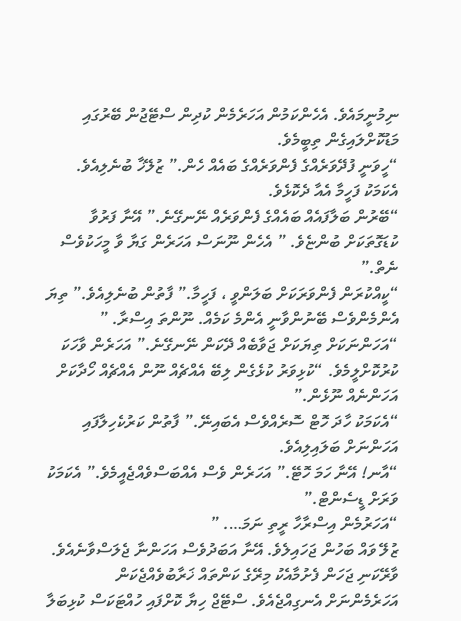ނިމުނީމައެވެ. އެހެންކަމުން އަހަރެމެން ކުދިން ސްޓޭޖުން ބޭރުގައި މަޑުކޮށްލައިގެން ތިބީމެވެ.
“ހީވަނީ ފުދޭވަރެއްގެ ފެންވަރެއްގެ ބައެއް ހެން.” ޒުލޭޚާ ބުނެލިއެވެ. އެކަމަކު ފަހީމާ އެއާ ދެކޮޅެވެ.
“ބޭރުން ބަލާފައެއް ބައެއްގެ ފެންވަރެއް ނޭނގޭނެ.” އޭނާ ފަރުވާ ކުޑަގޮތަކަށް ބުންޏެވެ. ” އެހެން ނޫނަސް އަހަރެން ގަޔާ ވާ މީހަކުވެސް ނެތް.”
“ކީއްކުރަން ފެންވަރަކަށް ބަލަންވީ ، ފަހީމާ.” ފާތުން ބުނެލިއެވެ.” ތިޔަ އެންމެންވެސް ބޭނުންވާނީ އެންމެ ކަމެއް. ނޫންތަ އިސްރާ. ”
“އަހަންނަކަށް ތިޔަކަށް ޖަވާބެއް ދޭކަން ނޭނގޭނެ.” އަހަރެން ވާހަކަ ކުރުކޮށްލީމެވެ. “ކުޅިވަރު ކުޅެގެން ލިބޭ އެއްޗެއް ނޫން އެއްޗެއް ހޯދާކަށް އަހަންނެއް ނޫޅެން.”
“އެކަމަކު ހާދަ ހޮޓް ސޮރެއްވެސް އެބައިނޭ.” ފާތުން ކަރުކެހިލާފައި އަހަންނަށް ބަލައިލިއެވެ.
“އާނ! އޭނާ ހަމަ ހޮޓޭ.” އަހަރެން ވެސް އެއްބަސްވެއްޖެއީމެވެ.” އެކަމަކު ވަރަށް ޑީސެންޓް.”
“އަހަރުމެން އިސްރާހާ ރީތި ނަމަ…. ”
ޒުލޭ ވައް ބަހުން ޖަހައިލެވެ. އޭނާ އަބަދުވެސް އަހަންނާ ޖެލަސްވާނެއެވެ.
ވާރޭކަނި ޖަހަން ފެށުމާއެކު މިރޭގެ ކަންތައް ޚަރާބުވެއްޖެކަން އަހަރެމެންނަށް އެނގިއްޖެއެވެ. ސްޓޭޖް ހިޔާ ކޮށްފައި ހުއްޓަކަސް ކުޅިބަލާ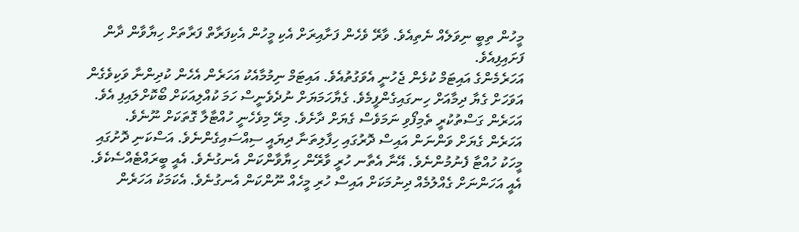މީހުން ތިބީ ނިވަލެއް ނެތިއެވެ. ވާރޭ ވެހެން ފަށާއިރަށް އެކި މީހުން އެކިފަރާތް ފަރާތަށް ހިޔާވާން ދާން ފަށައިފިއެވެ.
އަހަރެމެންގެ އައިޓަމް ކުޅެން ޖެހުނީ އެވަގުތުއެވެ. އައިޓަމް ނިމުމާއެކު އަހަރެން އެހެން ކުދިންނާ ވަކިވެގެން އަވަހަށް ގެޔާ ދިމާއަށް ހިނގައިގެންފީމެވެ. ގެޔާހަމަޔަށް ނުދެވެނީސް ހަމަ ކުއްލިއަކަށް ބޯކޮށްލައިފި އެވެ. އަހަރެން ގަސްތުކުރީ ތެމިފޯވި ނަމަވެސް ގެޔަށް ދާށެވެ. މިރޭ މިވެހެނީ ހުއްޓާލާ ގޮތަކަށް ނޫނެވެ.
އަހަރެން ގެޔަށް ވަންނަން އައިސް ދޮރުގައި ހިފާލިތަނާ ދިޔައީ ސިއްސައިގެންނެވެ. އަސްކަނި ދޮށުގައި މީހަކު ހުއްޓާ ފެނުމުންނެވެ. އޭނާ އެތާނ ހުރީ ވާރޭން ހިޔާވާންކަން އެނގުނެވެ. އެއީ ބީރައްޓެއްސެކެވެ. އެއީ އަހަންނަށް ގެއްލުމެއް ދިނުމަކަށް އައިސް ހުރި މީހެއް ނޫންކަން އެނގުނެވެ. އެކަމަކު އަހަރެން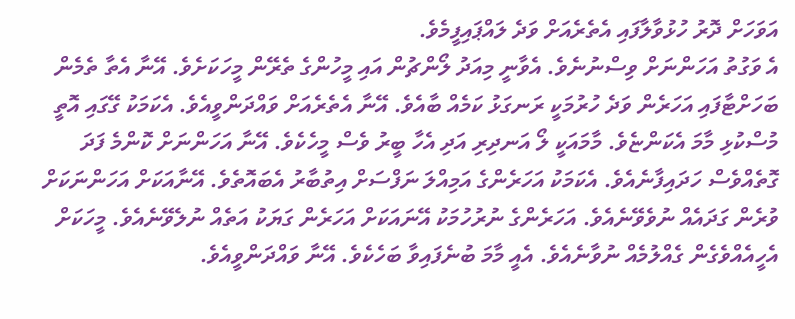އަވަހަށް ދޮރު ހުޅުވާލާފައި އެތެރެއަށް ވަދެ ލައްޕައިފީމެވެ.
އެ ވަގުތު އަހަންނަށް ވިސްނުނެވެ. އެވާނީ މިއަދު ލޯންޗުން އައި މީހުންގެ ތެރޭން މީހަކަށެވެ. އޭނާ އެތާ ތެމެން ބަހަށްޓާފައި އަހަރެން ވަދެ ހުރުމަކީ ރަނގަޅު ކަމެއް ބާއެވެ. އޭނާ އެތެރެއަށް ވައްދަންވީއެވެ. އެކަމަކު ގޭގައި އޮތީ މުސްކުޅި މާމަ އެކަންޏެވެ. މާމައަކީ ލޯ އަނދިރި އަދި އެހާ ބީރު ވެސް މީހެކެވެ. އޭނާ އަހަންނަށް ކޮންމެ ފަދަ ގޮތެއްވެސް ހަދައިފާނެއެވެ. އެކަމަކު އަހަރެންގެ އަމިއްލަ ނަފްސަށް އިތުބާރު އެބައޮތެވެ. އޭނާއަކަށް އަހަންނަކަށް ވުރެން ގަދައެއް ނުވެވޭނެއެވެ. އަހަރެންގެ ނުރުހުމަކު އޭނައަކަށް އަހަރެން ގަޔަކު އަތެއް ނުލެވޭނެއެވެ. މީހަކަށް އެހީއެއްވެގެން ގެއްލުމެއް ނުވާނެއެވެ. އެއީ މާމަ ބުނެފައިވާ ބަހެކެވެ. އޭނާ ވައްދަންވީއެވެ.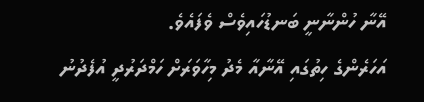އޭނާ ހުންނާނީ ބަނޑުހައިވެސް ވެފައެވެ.
އަހަރެންގެ ހިތުގައި އޭނާއާ މެދު މިހާވަރަށް ހަމްދަރުދީ އުފެދުނު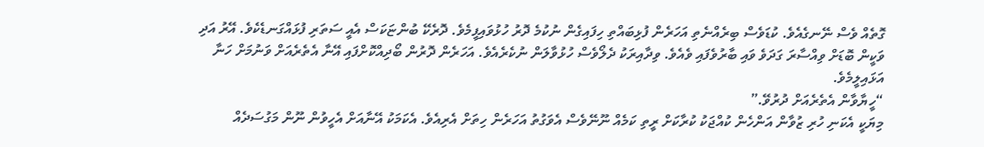ގޮތެއް ވެސް ނޭނގެއެވެ. ކުޑަވެސް ބިރެއްނެތި އަހަރެން ފުޅިބައްތި ހިފައިގެން ނުކުމެ ދޮރު ހުޅުވައިފީމެވެ. ދޮރެކޭ ބުންޏަކަސް އެއީ ސަތަރި ފުޅައްގަނޑެކެވެ. އޭރު އަދި ވަކީން ބޮޑަށް ވިއްސާރަ ގަދަވެ ވައި ބާރުވެފައި ވެއެވެ. ވިދާއިރަކު ދެލޯވެސް ހުޅުވާލަން ނުކެރެއެވެ. އަހަރެން ދޮރުން ބޯދިއްކޮށްފައި އޭނާ އެތެރެއަށް ވަނުމަށް ހަނާ އަޅައިލީމެވެ.
“ހީޔާވާން އެތެރެއަށް ދުރުވޭ.”
މިޔަކީ އެކަނި ހުރި ޒުވާން އަންހެން ކުއްޖަކު ކުރާކަށް ރީތި ކަމެއް ނޫނޭވެސް އެވަގުތު އަހަރެން ހިތަށް އެރިއެވެ. އެކަމަކު އޭނާއަށް އެހީވުން ނޫން މަގުސަދެއް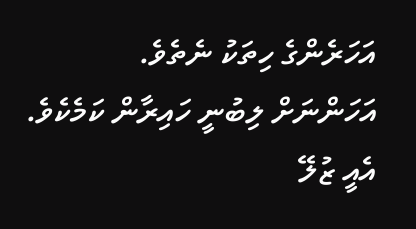އަހަރެންގެ ހިތަކު ނެތެވެ.
އަހަންނަށް ލިބުނީ ހައިރާން ކަމެކެވެ. އެއީ ޒުލޭ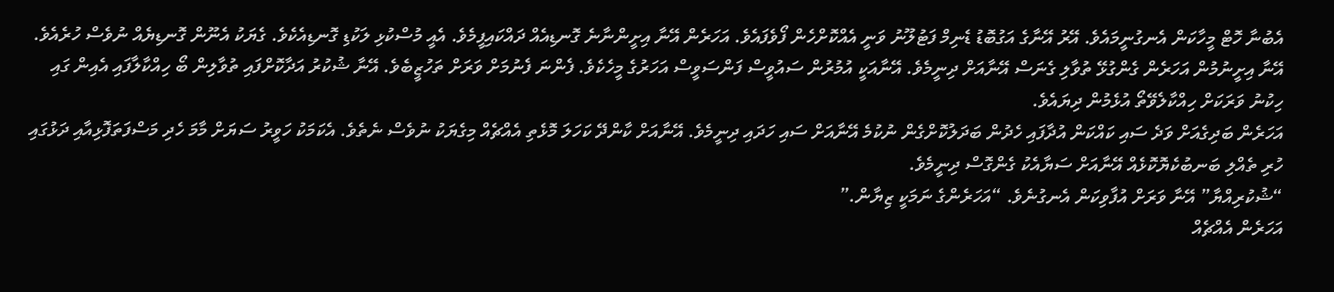އެބުނާ ހޮޓް މީހާކަން އެނގުނީމައެވެ. އޭރު އޭނާގެ އަގުބޮޑު ޑެނިމް ފަޓުލޫނު ވަނީ އެއްކޮށްހެން ފޯވެފައެވެ. އަހަރެން އޭނާ އިށީންނާނެ ގޮނޑިއެއް ދައްކައިފީމެވެ. އެއީ މުސްކުޅި ލަކުޑި ގޮނޑިއެކެވެ. ގެޔަކު އެނޫން ގޮނޑިޔެއް ނުވެސް ހުރެއެވެ. އޭނާ އިށީނުމުން އަހަރެން ގެންގުޅޭ ތުވާލި ގެނަސް އޭނާއަށް ދިނީމެވެ. އޭނާއަކީ އުމުރުން ސައުވީސް ފަންސަވީސް އަހަރުގެ މީހެކެވެ. ފެންނަ ފެނުމަށް ވަރަށް ތަހުޒީބެވެ. އޭނާ ޝުކުރު އަދާކޮށްފައި ތުވާލިން ބޯ ހިއްކާލާފައި އެއިން ގައި ހިކުނު ވަރަކަށް ހިއްކާލެވޭތޯ އުޅެމުން ދިޔައެވެ.
އަހަރެން ބަދިގެއަށް ވަދެ ސައި ކައްކަން އުދާފައި ހެދުން ބަދަލުކޮށްގެން ނުކުމެ އޭނާއަށް ސައި ހަދައި ދިނީމެވެ. އޭނާއަށް ކާންދޭ ކަހަލަ މޮޅެތި އެއްޗެއް މިގެޔަކު ނުވެސް ނެތެވެ. އެކަމަކު ހަވީރު ސަޔަށް މާމަ ހެދި މަސްފަތަފޮޅިއާއި ދަޅުގައި ހުރި ތެއްލި ބަނބުކެޔޮކޮޅެއް އޭނާއަށް ސަޔާއެކު ގެންގޮސް ދިނީމެވެ.
“ޝުކުރިއްޔާ” އޭނާ ވަރަށް އުފާވިކަން އެނގުނެވެ. “އަހަރެންގެ ނަމަކީ ޒިޔާން.”
އަހަރެން އެއްޗެއް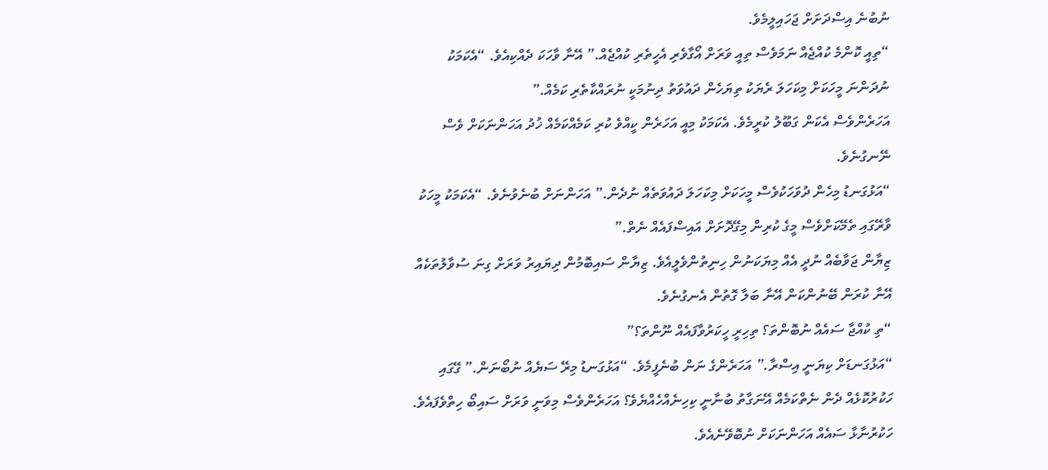ނުބުނެ އިސްދަށަށް ޖަހައިލީމެވެ.
“ތިއީ ކޮންމެ ކުއްޖެއް ނަމަވެސް ތިއީ ވަރަށް އޯގާވެރި އެހީތެރި ކުއްޖެއް.” އޭނާ ވާހަކަ ދެއްކިއެވެ. “އެކަމަކު ނުދަންނަ މީހަކަށް މިކަހަލަ ރެޔަކު ތިޔަހެން ދައުވަތު ދިނުމަކީ ނުރައްކާތެރި ކަމެއް.”
އަހަރެންވެސް އެކަން ގަބޫލު ކުރީމެވެ. އެކަމަކު މިއީ އަހަރެން ކީއްވެ ކުރި ކަމެއްކަމެއް ޚުދު އަހަންނަކަށް ވެސް ނޭނގުނެވެ.
“އަޅުގަނޑު މިހެން ދުވަހަކުވެސް މީހަކަށް މިކަހަލަ ދައުވަތެއް ނުދެން.” އަހަންނަށް ބުނެވުނެވެ. “އެކަމަކު މީހަކު ވާރޭގައި ތެމޭކަށްވެސް މީގެ ކުރިން މިގޭދޮށަށް އައިސްފައެއް ނެތް.”
ޒިޔާން ޖަވާބެއް ނުދީ އެއް މިޔަކަނުން ހިނިތުންވެލީއެވެ. ޒިޔާން ސައިބޮމުން ދިޔައިރު ވަރަށް ގިނަ ސުވާލުތަކެއް އޭނާ ކުރަން ބޭނުންކަން އޭނާ ބަލާ ގޮތުން އެނގުނެވެ.
“ތި ކުއްޖާ ސައެއް ނުބޮންތަ؟ ތިހިރީ ހީކަރުވާފައެއް ނޫންތަ؟”
“އަޅުގަނޑަށް ކިޔަނީ އިސްރާ.” އަހަރެންގެ ނަން ބުނެފީމެވެ. “އަޅުގަނޑު މިރޭ ސަޔެއް ނުބޯނަން.” ގޭގައި ހަކުރުކޮޅެއް ދެން ނެތްކަމެއް އޭނަގާތު ބުނާނީ ކިހިނެއްހެއްޔެވެ؟ އަހަރެންވެސް މިވަނީ ވަރަށް ސައިބޯ ހިތްވެފައެވެ. ހަކުރުނާޅާ ސައެއް އަހަންނަކަށް ނުބޮވޭނެއެވެ.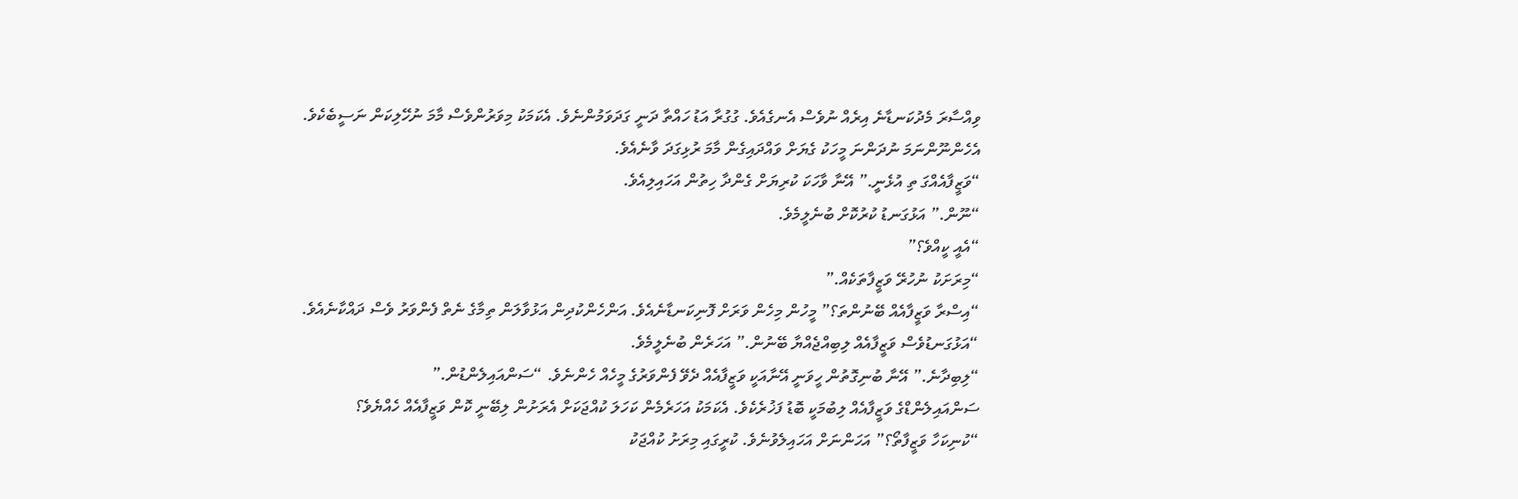ވިއްސާރަ މެދުކަނޑާނެ އިރެއް ނުވެސް އެނގެއެވެ. ގުގުރާ އަޑު ހައްތާ ދަނީ ގަދަވަމުންނެވެ. އެކަމަކު މިވަރުންވެސް މާމަ ނުހޭލިކަން ނަސީބެކެވެ. އެހެންނޫންނަމަ ނުދަންނަ މީހަކު ގެޔަށް ވައްދައިގެން މާމަ ރުޅިގަދަ ވާނެއެވެ.
“ވަޒީފާއެއްގަ ތި އުޅެނީ.” އޭނާ ވާހަކަ ކުރިޔަށް ގެންދާ ހިތުން އަހައިލިއެވެ.
“ނޫން.” އަޅުގަނޑު ކުރުކޮށް ބުނެލީމެވެ.
“އެއީ ކީއްވެ؟”
“މިރަށަކު ނުހުރޭ ވަޒީފާތަކެއް.”
“އިސްރާ ވަޒީފާއެއް ބޭނުންތަ؟” މީހުން މިހެން ވަރަށް ފޮނިކަނޑާނެއެވެ. އަންހެންކުދިން އަޅުވާލަން ތިމާގެ ނެތް ފެންވަރު ވެސް ދައްކާނެއެވެ.
“އަޅުގަނޑުވެސް ވަޒީފާއެއް ލިބިއްޖެއްޔާ ބޭނުން.” އަހަރެން ބުނެލީމެވެ.
“ލިބިދާނެ.” އޭނާ ބުނިގޮތުން ހީވަނީ އޭނާއަކީ ވަޒީފާއެއް ދެވޭ ފެންވަރުގެ މީހެއް ހެންނެވެ. “ސަންއައިލެންޑުން.”
ސަންއައިލެންޑްގެ ވަޒީފާއެއް ލިބުމަކީ ބޮޑު ފަޚުރެކެވެ. އެކަމަކު އަހަރެމެން ކަހަލަ ކުއްޖަކަށް އެރަށުން ލިބޭނީ ކޮން ވަޒީފާއެއް ހެއްޔެވެ؟
“ކުނިކަހާ ވަޒީފާތޯ؟” އަހަންނަށް އަހައިލެވުނެވެ. ކުރީގައި މިރަށު ކުއްޖަކު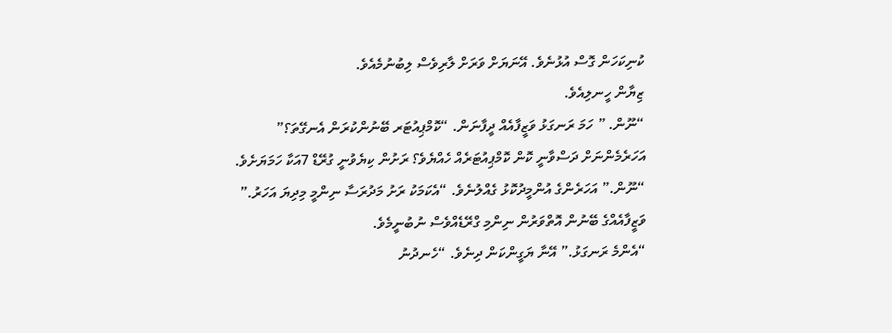ކުނިކަހަން ގޮސް އުޅުނެވެ. އޭނަޔަށް ވަރަށް ލާރިވެސް ލިބުނުމެއެވެ.
ޒިޔާން ހީނލިއެވެ.
“ނޫން. ” ހަމަ ރަނގަޅު ވަޒީފާއެއް ދީފާނަން. “ކޮމްޕިއުޓަރ ބޭނުންކުރަން އެނގޭތަ؟”
އަހަރެމެންނަށް ދަސްވާނީ ކޮން ކޮމްޕިއުޓަރެއް ހެއްޔެވެ؟ ރަށުން ކިޔެވުނީ ގުރޭޑް 7އަކާ ހަމަޔަށެވެ.
“ނޫން.” އަހަރެންގެ އުންމީދުކޮޅު ގެއްލުނެވެ. “އެކަމަކު ރަށު މަދުރަސާ ނިންމީ މިދިޔަ އަހަރު.”
ވަޒީފާއެއްގެ ބޭނުން އޮތްވަރުން ނިންމި ގްރޭޑެއްވެސް ނުބުނީމެވެ.
“އެންމެ ރަނގަޅު.” އޭނާ ޔަގީންކަން ދިނެވެ. “ހެނދުނު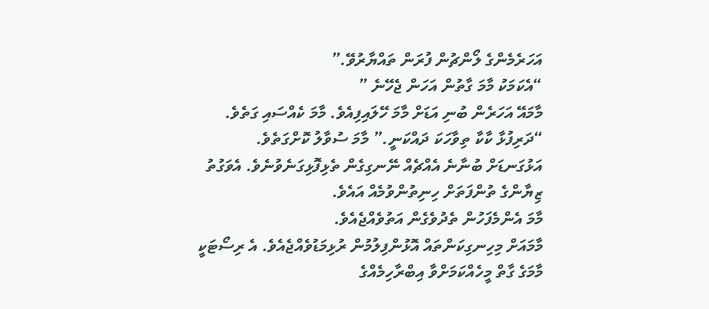އަހަރެމެންގެ ލޯންޗުން ފުރަން ތައްޔާރުވޭ.”
“އެކަމަކު މާމަ ގާތުން އަހަން ޖެހޭނެ ”
މާމައޭ އަހަރެން ބުނި އަޑަށް މާމަ ހޭލައިފިއެވެ. މާމަ ކެއްސައި ގަތެވެ. “ދަރިފުޅާ ކާކާ ތިވާހަކަ ދައްކަނީ.” މާމަ ސުވާލު ކޮށްގަތެވެ.
އަޅުގަނޑަށް ބުނާނެ އެއްޗެއް ނޭނގިގެން ތެޅިފޮޅިގަނެވުނެވެ. އެވަގުތު ޒިޔާންގެ ތުންފަތަށް ހިނިތުންވުމެއް އައެވެ.
މާމަ އެންމެފަހުން ތެދުވެގެން އަތުވެއްޖެއެވެ.
މާމައަށް މިހިނގިކަންތައް އޮޅުންފިލުމުން ރުޅިމަޑުވެއްޖެއެވެ. އެ ރިސޯޓަކީ މާމަގެ ގާތް މީހެއްކަމަށްވާ އިބްރާހިމެއްގެ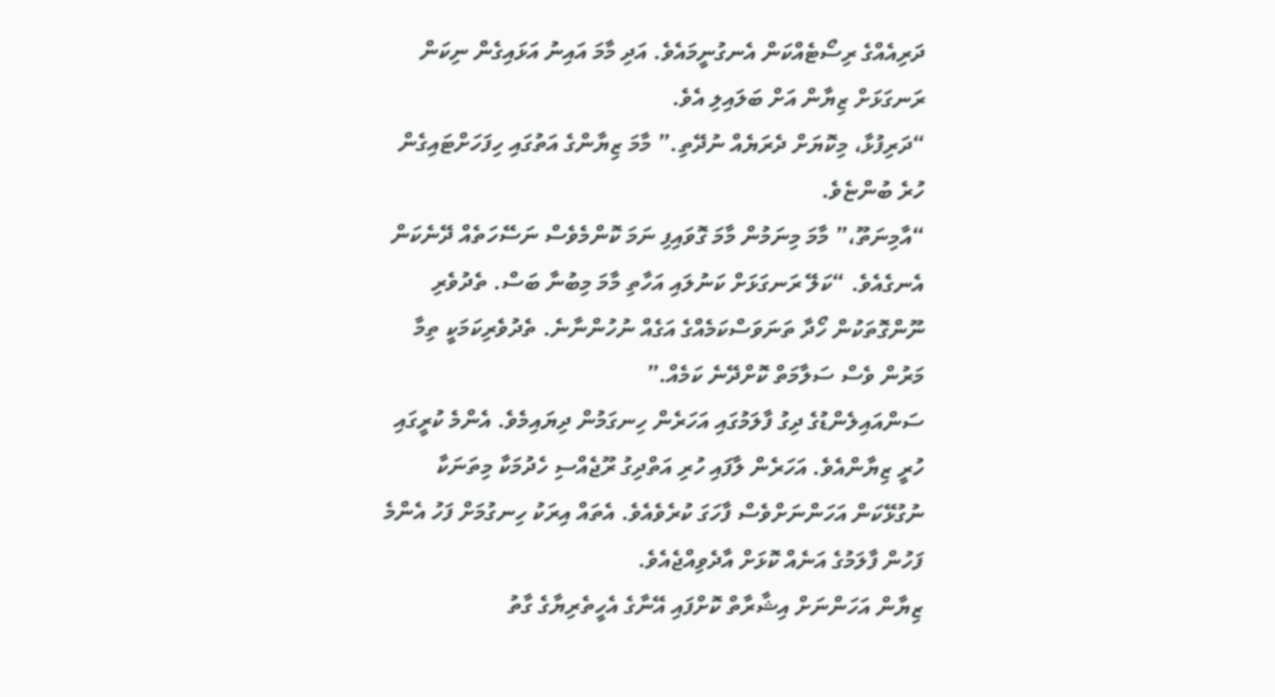ދަރިއެއްގެ ރިސޯޓެއްކަން އެނގުނީމައެވެ. އަދި މާމަ އައިނު އަޅައިގެން ނިކަން ރަނގަޅަށް ޒިޔާން އަށް ބަލައިލި އެވެ.
“ދަރިފުޅާ، މިކޮޔަށް ދެރަޔެއް ނުދޭތި.” މާމަ ޒިޔާންގެ އަތުގައި ހިފަހަށްޓައިގެން ހުރެ ބުންޏެވެ.
“އާމިނަތޫ،” މާމަ މިނަމުން މާމަ ގޮވައިފި ނަމަ ކޮންމެވެސް ނަސޭހަތެއް ދޭނެކަން އެނގެއެވެ. “ކަލޭ ރަނގަޅަށް ކަނުލައި އަހާތި މާމަ މިބުނާ ބަސް. ތެދުވެރި ނޫންގޮތަކުން ހޯދާ ތަނަވަސްކަމެއްގެ އަގެއް ނުހުންނާނެ. ތެދުވެރިކަމަކީ ތިމާ މަރުން ވެސް ސަލާމަތް ކޮށްދޭނެ ކަމެއް.”
ސަންއައިލެންޑުގެ ދިގު ފާލަމުގައި އަހަރެން ހިނގަމުން ދިޔައިމެވެ. އެންމެ ކުރީގައި ހުރީ ޒިޔާންއެވެ. އަހަރެން ލާފައި ހުރި އަތްދިގު ރޫޖެއްސި ހެދުމަކާ މިތަނަކާ ނުގުޅޭކަން އަހަންނަށްވެސް ފާހަގަ ކުރެވެއެވެ. އެތައް އިރަކު ހިނގުމަށް ފަހު އެންމެ ފަހުން ފާލަމުގެ އަނެއް ކޮޅަށް އާދެވިއްޖެއެވެ.
ޒިޔާން އަހަންނަށް އިޝާރާތް ކޮށްފައި އޭނާގެ އެހީތެރިޔާގެ ގާތު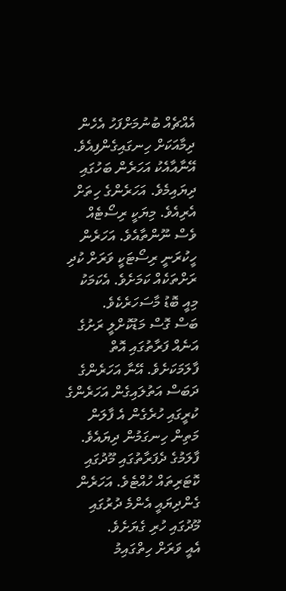އެއްޗެއް ބުނުމަށްފަހު އެހެން ދިމާއަކަށް ހިނގައިގެންފިއެވެ.
އޭނާއާއެކު އަހަރެން ބަހުގައި ދިޔައިމެވެ. އަހަރެންގެ ހިތަށް އެރިއެވެ. މިޔަކީ ރިސޯޓެއް ވެސް ނޫންތާއެވެ. އަހަރެން ހީކުރަނީ ރިސޯޓަކީ ވަރަށް ކުދި ރަށްތަކެއް ކަމަށެވެ. އެކަމަކު މިއީ ބޮޑު މާސަހަރެކެވެ.
ބަސް ގޮސް މަޑުކޮށްލީ ރަށުގެ އަނެއް ފަރާތުގައި އޮތް ފާލަމަކަށެވެ. އޭނާ އަހަރެންގެ ދަބަސް އަތުލައިގެން އަހަރެންގެ ކުރީގައި ހުރެގެން އެ ފާލަން މަތިން ހިނގަމުން ދިޔައެވެ. ފާލަމުގެ ދެފަރާތުގައި މޫދުގައި ކޮޓަރިތައް ހުއްޓެވެ. އަހަރެން ގެންދިޔައީ އެންމެ ދުރުގައި މޫދުގައި ހުރި ގެޔަށެވެ.
އެއީ ވަރަށް ހިތްގައިމު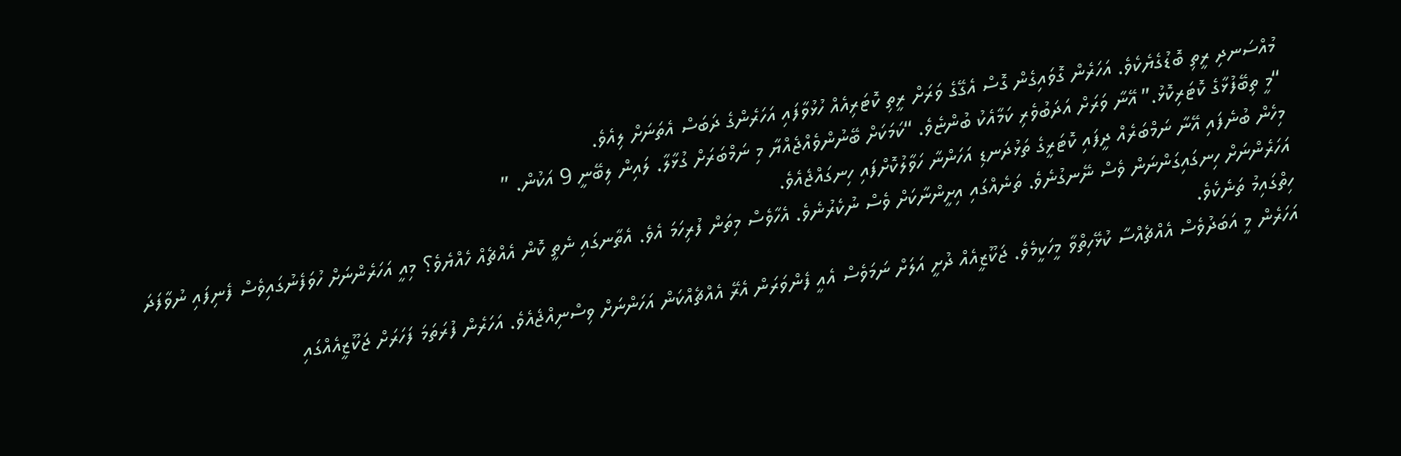މުއްސަނދި ރީތި ބޮޑުގެޔެކެވެ. އަހަރެން ގޮވައިގެން ގޮސް އެގޭގެ ވަރަށް ރީތި ކޮޓަރިއެއް ހުޅުވާފައި އަހަރެންގެ ދަބަސް އެތަނަށް ލިއެވެ.
“މީ ތިބޭފުޅާގެ ކޮޓަރިކޮޅު.” އޭނާ ވަރަށް އަދަބުވެރި ކަމާއެކު ބުންޏެވެ. “ކަމަކަށް ބޭނުންވެއްޖެއްޔާ މި ނަމްބަރަށް ގުޅާލާ. ލައިން ލިބޭނީ 9 އަކުން. ”
މިހެން ބުނެފައި އޭނާ ނަމްބަރެއް ދީފައި ކޮޓަރީގެ ތަޅުދަނޑި އަހަންނާ ހަވާލުކޮށްފައި ހިނގައްޖެއެވެ.
އަހަރެންނަށް ހިނގައިގަންނަން ވެސް ނޭނގުނެވެ. ތަނެއްގައި އިށީންނާކަށް ވެސް ނުކެރުނެވެ. އެހާވެސް މިތަން ފުރިހަމަ އެވެ. އެތާނގައި ނެތީ ކޮން އެއްޗެއް ހެއްޔެވެ؟ މިއީ އަހަރެންނަށް ހުވަފެނުގައިވެސް ފެނިފައި ނުވާފަދަ ހިތްގައިމު ތަނެކެވެ.
އަހަރެން މީ އަބަދުވެސް އެއްޗެއްސާ ކުޅޭހިތްވާ މީހަކީމެވެ. ޖަކޫޒީއެއް ދުށީ އަލަށް ނަމަވެސް އެއީ ފެންވަރަން އެރޭ އެއްޗެއްކަން އަހަންނަށް ވިސްނިއްޖެއެވެ. އަހަރެން ފުރަތަމަ ފަހަރަށް ޖަކޫޒީއެއްގައި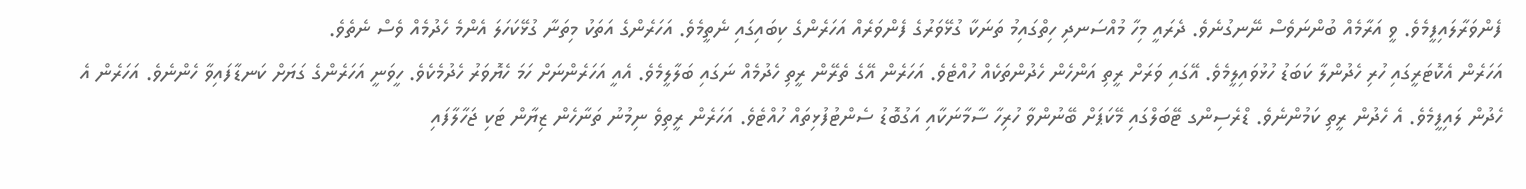ފެންވަރާލައިފީމެވެ. ވީ އަރާމެއް ބުންނަވެސް ނޭނގުނެވެ. ދެރައީ މިހާ މުއްސަނދި ހިތްގައިމު ތަނަކާ ގުޅޭވަރުގެ ފެންވަރެއް އަހަރެންގެ ކިބައިގައި ނެތީމެވެ. އަހަރެންގެ އަތަކު މިތަނާ ގުޅޭކަހަލަ އެންމެ ހެދުމެއް ވެސް ނެތެވެ.
އަހަރެން އެކޮޓަރީގައި ހުރި ހެދުންލާ ކަބަޑު ހުޅުވައިލީމެވެ. އޭގައި ވަރަށް ރީތި އަންހެން ހެދުންތަކެއް ހުއްޓެވެ. އަހަރެން އޭގެ ތެރޭން ރީތި ހެދުމެއް ނަގައި ބަލާލީމެވެ. އެއީ އަހަރެންނަށް ހަމަ ހެޔޮވަރު ހެދުމެކެވެ. ހީވަނީ އަހަރެންގެ ގަޔަށް ކަނޑާފައިވާ ހެންނެވެ. އަހަރެން އެ ހެދުން ލައިފީމެވެ. އެ ހެދުން ރީތި ކަމުންނެވެ. ޑްރެސިންގ ޓޭބަލްގައި މޭކަޕަށް ބޭނުންވާ ހުރިހާ ސާމާނަކާއި އަގުބޮޑު ސެންޓުފުޅިތައް ހުއްޓެވެ. އަހަރެން ރީތިވެ ނިމުނު ތަނާހެން ޒިޔާން ޓަކި ޖަހާލާފައި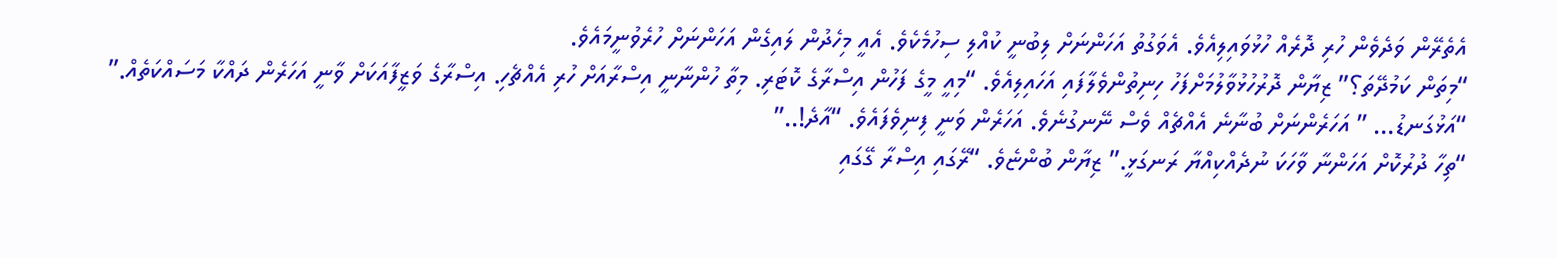އެތެރޭން ވަދެވެން ހުރި ދޮރެއް ހުޅުވައިލިއެވެ. އެވަގުތު އަހަންނަށް ލިބުނީ ކުއްލި ސިހުމެކެވެ. އެއީ މިހެދުން ލައިގެން އަހަންނަށް ހުރެވުނީމައެވެ.
“މިތަން ކަމުދޭތަ؟” ޒިޔާން ދޮރުހުޅުވާލުމަށްފަހު ހިނިތުންވެލާފައި އަހައިލިއެވެ. “މިއީ މީގެ ފަހުން އިސްރާގެ ކޮޓަރި. މިތާ ހުންނާނީ އިސްރާއަށް ހުރި އެއްޗެހި. އިސްރާގެ ވަޒީފާއަކަށް ވާނީ އަހަރެން ދައްކާ މަސައްކަތެއް.”
“އަޅުގަނޑު… ” އަހަރެންނަށް ބުނާނެ އެއްޗެއް ވެސް ނޭނގުނެވެ. އަހަރެން ވަނީ ފިނިވެފައެވެ. “އާދެ!..”
“ތިހާ ދުރުކޮށް އަހަންނާ ވާހަކަ ނުދެއްކިއްޔާ ރަނގަޅީ.” ޒިޔާން ބުންޏެވެ. “ރޭގައި އިސްރާ ގޭގައި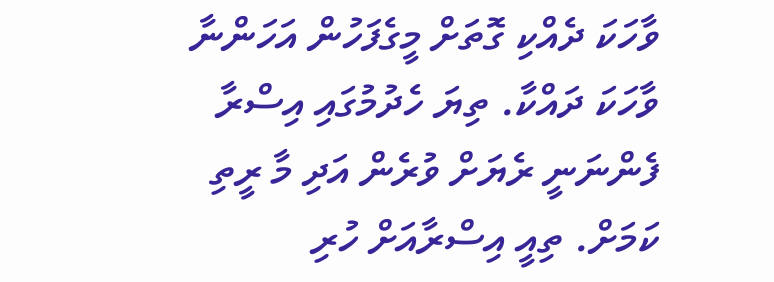ވާހަކަ ދެއްކި ގޮތަށް މީގެފަހުން އަހަންނާ ވާހަކަ ދައްކާ. ތިޔަ ހެދުމުގައި އިސްރާ ފެންނަނީ ރެޔަށް ވުރެން އަދި މާ ރީތި ކަމަށް. ތިއީ އިސްރާއަށް ހުރި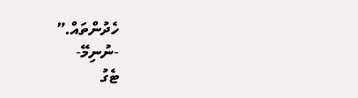ހެދުންތައް.”
-ނުނިމޭ-
ޓެގު